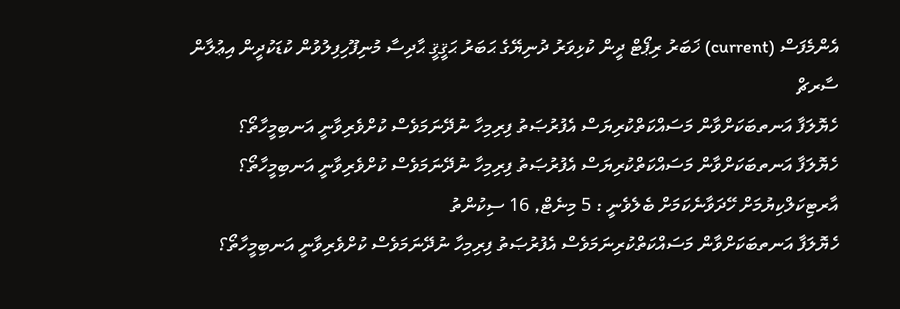އެންމެފަސް (current) ޚަބަރު ރިޕޯޓް ދީން ކުޅިވަރު ދުނިޔޭގެ ޙަބަރު ޙަޤީޤީ ޙާދިސާ މުނިފޫހިފިލުވުން ކުޑަކުދީން އިޢުލާން ސާރޗް
ހެޔޮލަފާ އަނތބަކަށްވާން މަސައްކަތްކުރިޔަސް އެފުރުޞަތު ފިރިމިހާ ނުދޭނަމަވެސް ކުށްވެރިވާނީ އަނބިމީހާތޯ؟
ހެޔޮލަފާ އަނތބަކަށްވާން މަސައްކަތްކުރިޔަސް އެފުރުޞަތު ފިރިމިހާ ނުދޭނަމަވެސް ކުށްވެރިވާނީ އަނބިމީހާތޯ؟
އާރޓިކަލްކިޔުމަށް ހޭދަވާނެކަމަށް ބެލެވެނީ : 5 މިނެޓް, 16 ސިކުންތު
ހެޔޮލަފާ އަނތބަކަށްވާން މަސައްކަތްކުރިނަމަވެސް އެފުރުޞަތު ފިރިމިހާ ނުދޭނަމަވެސް ކުށްވެރިވާނީ އަނބިމީހާތޯ؟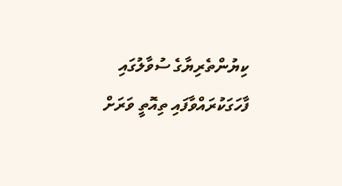ކިޔުންތެރިޔާގެ ސުވާލުގައި ފާހަގަކުރައްވާފައި ތިއޮތީ ވަރަށް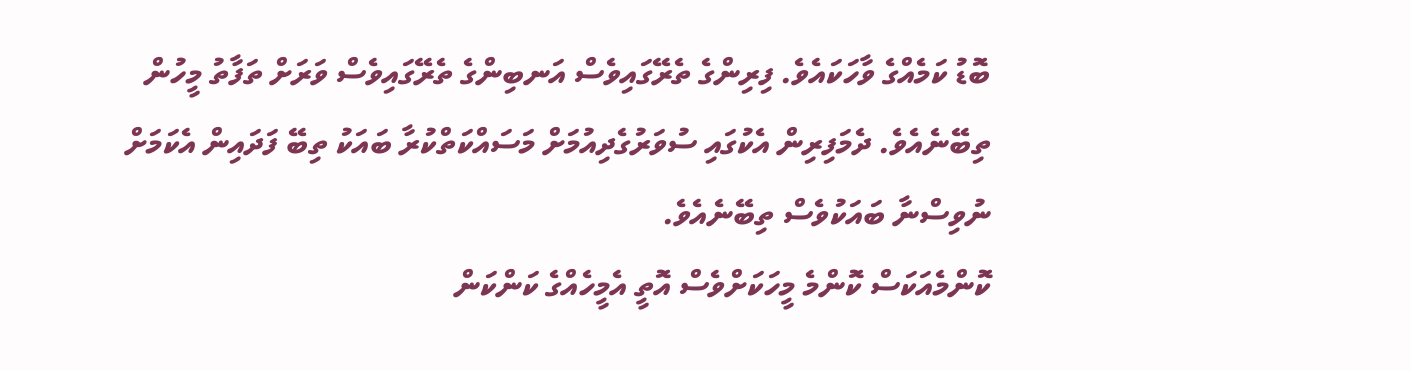ބޮޑު ކަމެއްގެ ވާހަކައެވެ. ފިރިންގެ ތެރޭގައިވެސް އަނބިންގެ ތެރޭގައިވެސް ވަރަށް ތަފާތު މީހުން ތިބޭނެއެވެ. ދެމަފިރިން އެކުގައި ސުވަރުގެދިއުމަށް މަސައްކަތްކުރާ ބައަކު ތިބޭ ފަދައިން އެކަމަށް ނުވިސްނާ ބައަކުވެސް ތިބޭނެއެވެ.
ކޮންމެއަކަސް ކޮންމެ މީހަކަށްވެސް އޮތީ އެމީހެއްގެ ކަންކަން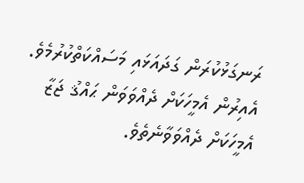ރަނގަޅުކުރަން ގަދައަޅައި މަސައްކަތްކުރުމެވެ. އެއިރުން އެމީހަކަށް ދެއްވަވަން ޙައްޤު ޖަޒާ އެމީހަކަށް ދެއްވަވާނެތެވެ.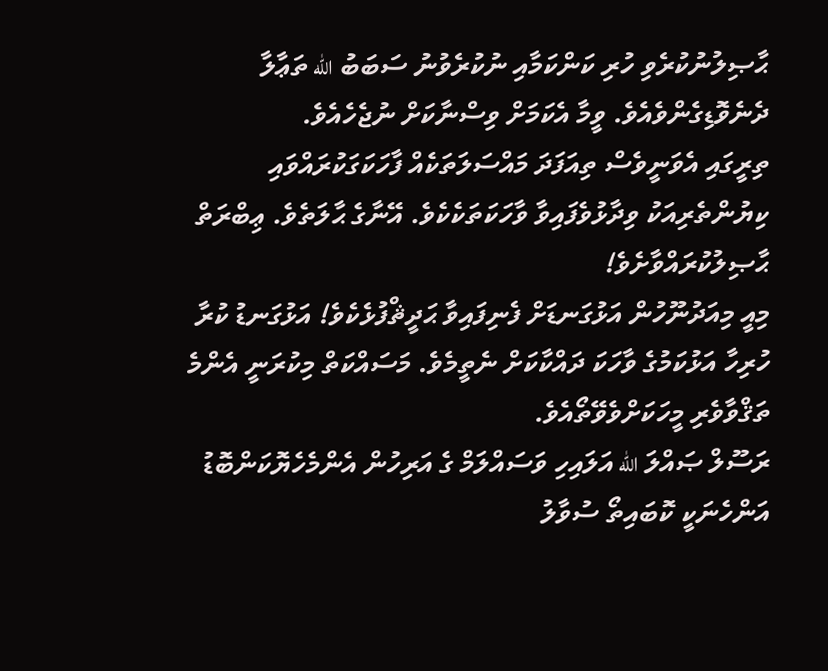ޙާޞިލުނުކުރެވި ހުރި ކަންކަމާއި ނުކުރެވުނު ސަބަބު الله ތަޢާލާ ދެނެވޮޑިގެންވެއެވެ. ވީމާ އެކަމަށް ވިސްނާކަށް ނުޖެހެއެވެ.
ތިރީގައި އެވަނީވެސް ތިއަފަދަ މައްސަލަތަކެއް ފާހަކަގަކުރައްވައި ކިޔުންތެރިއަކު ވިދާޅުވެފައިވާ ވާހަކަތަކެކެވެ. އޭނާގެ ޙާލަތެވެ. ޢިބްރަތް ޙާޞިލުކުރައްވާށެވެ!
މިއީ މިއަދުނޫހުން އަޅުގަނޑަށް ފެނިފައިވާ ޙަދީޘްފުޅެކެވެ! އަޅުގަނޑު ކުރާ ހުރިހާ އަޅުކަމުގެ ވާހަކަ ދައްކާކަށް ނެތީމެވެ. މަސައްކަތް މިކުރަނީ އެންމެ ތަޤްވާވެރި މީހަކަށްވެވޭތޯއެވެ.
ރަސޫލް ޞައްލަ الله އަލައިހި ވަސައްލަމް ގެ އަރިހުން އެންމެހެޔޮކަންބޮޑު އަންހެނަކީ ކޮބައިތޯ ސުވާލު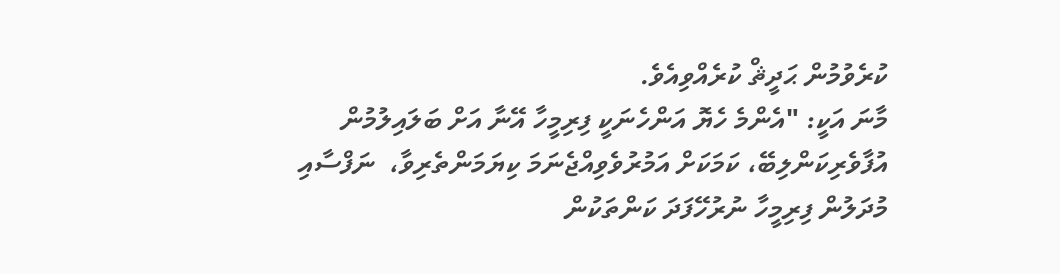ކުރެވުމުން ޙަދީޘް ކުރެއްވިއެވެ.
މާނަ އަކީ: "އެންމެ ހެޔޮ އަންހެނަކީ ފިރިމީހާ އޭނާ އަށް ބަލައިލުމުން އުފާވެރިކަންލިބޭ، ކަމަކަށް އަމުރުވެވިއްޖެނަމަ ކިޔަމަންތެރިވާ،  ނަފްސާއި މުދަލުން ފިރިމީހާ ނުރުހޭފަދަ ކަންތަކުން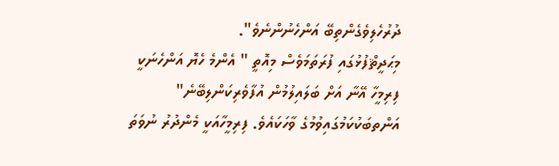ދުރުހެލިވެގެންތިބޭ އަންހެނުންނެވެ".
މިޙަދީޘްފުޅުގައި ފުރަތަމަވެސް މިއޮތީ " އެންމެ ހެޔޮ އަންހެނަކީ ފިރިމީހާ އޭނާ އަށް ބަލައިލުމުން އުފާވެރިކަންލިބޭނެ" އަންތބަކުކަމުގައިވުމުގެ ވާހަކައެވެ. ފިރިމީހާއަކީ މެންދުރު ނުވަތަ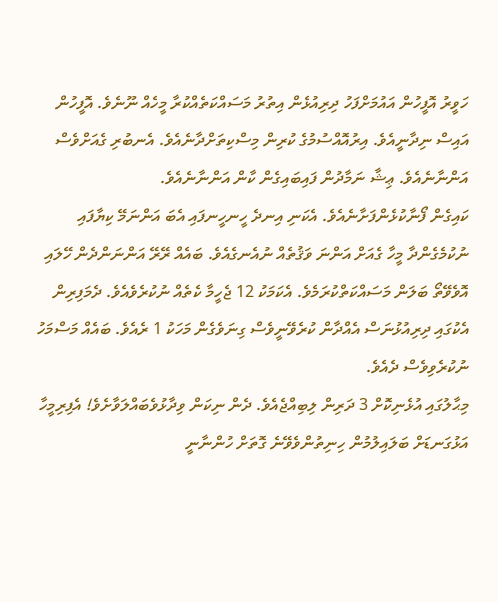ހަވީރު އޮފީހުން އައުމަށްފަހު ދިރިއުޅެން އިތުރު މަސައްކަތެއްކުރާ މީހެއް ނޫނެވެ. އޮފީހުން އައިސް ނިދާނީއެވެ. އިރުއޮއްސުމުގެ ކުރިން މިސްކިތަށްދާނެއެވެ. އެނބުރި ގެއަށްވެސް އަންނާނެއެވެ. ޢިޝާ ނަމާދުން ފައިބައިގެން ކާން އަންނާނެއެވެ.
ކައިގެން ފޯނާކުޅެންފަށާނެއެވެ. އެކަނި އިނދެ ހީނހީނފައި އެބަ އަންނަމޭ ކިޔާފައި ނުކުމެގެންދާ މީހާ ގެއަށް އަންނަ ވަޤުތެއް ނުއެނގެއެވެ. ބައެއް ރޭރޭ އަންނަންދެން ހޭލައި އޮވެވޭތޯ ބަލަން މަސައްކަތްކުރަމެވެ. އެކަމަކު 12 ޖެހީމާ ކެތެއް ނުކުރެވެއެވެ. ދެމަފިރިން އެކުގައި ދިރިއުޅުނަސް އެއްދާން ކުރެވޭނީވެސް ގިނަވެގެން މަހަކު 1 ރެއެވެ. ބައެއް މަސްމަހު ނުކުރެވިވެސް ދެއެވެ.
މިޙާލުގައި އުޅެނިކޮށް 3 ދަރިން ލިބިއްޖެއެވެ. ދެން ނިކަން ވިދާޅުވެބައްލަވާށެވެ! އެފިރިމީހާ އަޅުގަނޑަށް ބަލައިލުމުން ހިނިތުންވެވޭނެ ގޮތަށް ހުންނާނީ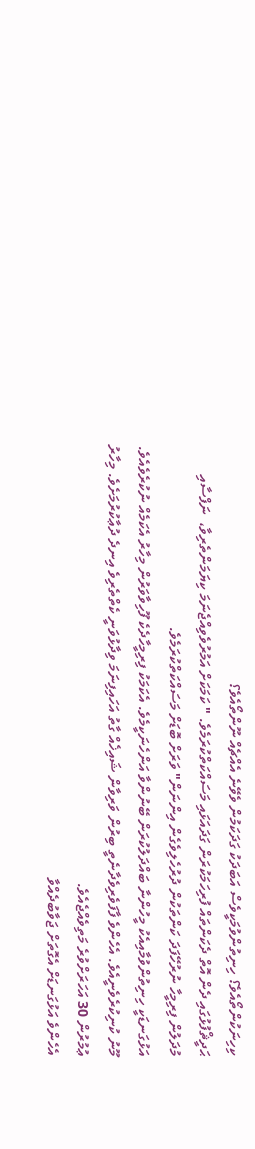ކިހިނަކުންތޯއެވެ؟ ހިނިތުންވުމަކީވެސް އަބަދަކު ގަދަކަމުން ވެވޭނެ އެއްޗެއް ނޫންތޯއެވެ؟
ޙަދީޘްފުޅުގައި ދެން އޮތް ދެކަންތައް ފުރިހަމަކުރަން ގަދައަޅައި މަސައްކަތްކުރަމެވެ. " ކަމަކަށް އަމުރުވެވިއްޖެނަމަ ކިޔަމަންތެރިވާ،  ނަފްސާއި މުދަލުން ފިރިމީހާ ނުރުހޭފަދަ ކަންތަކުން ދުރުހެލިވެގެން އިންނަން" ވަރަށް ބޮޑަށް މަސައްކަތްކުރަމެވެ.
އަޅުގަނޑަކީ ހިނިތުންވުމާއިއެކު މީހުންނާ ބައްދަލުކުރަން ބޭނުންވާ އަންހެނަކީމެވެ. އެކަމަކު ފިރިމީހާދެކެ ފޫހިވާވަރުން މިހާރު އެކަމެއް ނުކުރެވެއެވެ. މޫނު ކުނިކުރެވެނީއެވެ. އެހެންވެ ފާފަވެރިވެދާނެތީ ބިރުން ވަރިވާން ޝައިޚެއް ގާތު އަހައިފިނަމަ ވިދާޅުވަނީ ކެތްތެރިވެ އިނދެ ދުޢާކުރުމަށެވެ. މިހާރު ޢުމުރުން 30 އަހަރަށްވުރެ މަތިވެއްޖެއެވެ.
އެހެންވެ އަޅުގަނޑަށް އެގޮތަށް ޖަވާބުދެއްވާ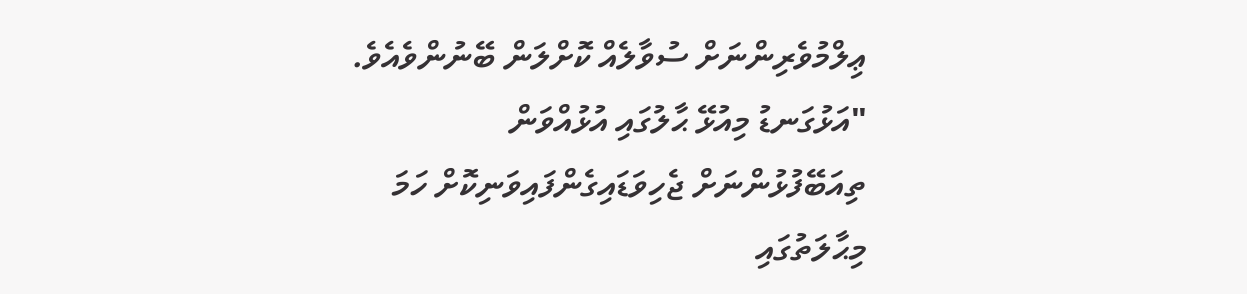ޢިލްމުވެރިންނަށް ސުވާލެއް ކޮށްލަން ބޭނުންވެއެވެ. "އަޅުގަނޑު މިއުޅޭ ޙާލުގައި އުޅުއްވަން ތިއަބޭފުޅުންނަށް ޖެހިވަޑައިގެންފައިވަނިކޮށް ހަމަ މިޙާލަތުގައި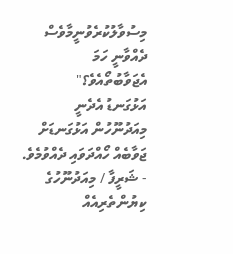މިސުވާލުކުރެވުނީމާވެސް ދެއްވާނީ ހަމަ އެޖަވާބުތޯއެވެ؟"
އަޅުގަނޑު އެދެނީ މިއަދުނޫހުން އަޅުގަނޑަށް ޖަވާބެއް ހޯއްދަވައި ދެއްވުމެވެ.
- ޝަރީފާ / މިއަދުނޫހުގެ ކިޔުންތެރިއެއް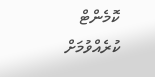ކޮމެންޓް ކުރެއްވުމަށް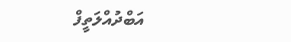އަބްދުއްލަތީފް